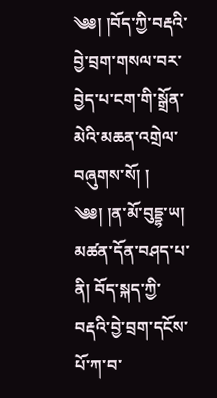༄༅། །བོད་ཀྱི་བརྡའི་བྱེ་བྲག་གསལ་བར་བྱེད་པ་ངག་གི་སྒྲོན་མེའི་མཆན་འགྲེལ་བཞུགས་སོ། །
༄༅། །ན་མོ་བུདྡྷ་ཡ། མཚན་དོན་བཤད་པ་ནི། བོད་སྐད་ཀྱི་བརྡའི་བྱེ་བྲག་དངོས་པོ་ཀ་བ་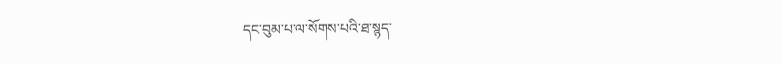དང་བུམ་པ་ལ་སོགས་པའི་ཐ་སྙད་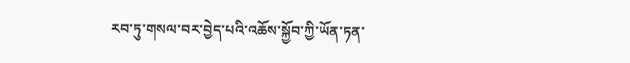རབ་ཏུ་གསལ་བར་བྱེད་པའི་འཆོས་སྐྱོབ་ཀྱི་ཡོན་ཏན་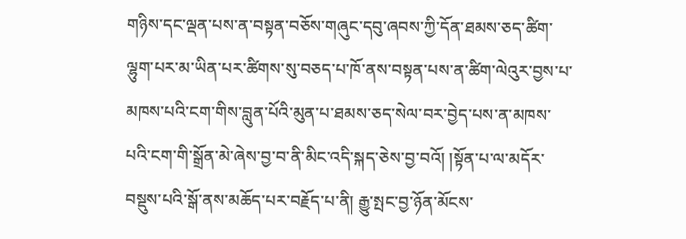གཉིས་དང་ལྡན་པས་ན་བསྟན་བཅོས་གཞུང་དབུ་ཞབས་ཀྱི་དོན་ཐམས་ཅད་ཚིག་ལྷུག་པར་མ་ཡིན་པར་ཚིགས་སུ་བཅད་པ་ཁོ་ནས་བསྟན་པས་ན་ཚིག་ལེའུར་བྱས་པ་མཁས་པའི་ངག་གིས་བླུན་པོའི་མུན་པ་ཐམས་ཅད་སེལ་བར་བྱེད་པས་ན་མཁས་པའི་ངག་གི་སྒྲོན་མེ་ཞེས་བྱ་བ་ནི་མིང་འདི་སྐད་ཅེས་བྱ་བའོ། །སྟོན་པ་ལ་མདོར་བསྡུས་པའི་སྒོ་ནས་མཆོད་པར་བརྗོད་པ་ནི། རྒྱུ་སྤང་བྱ་ཉོན་མོངས་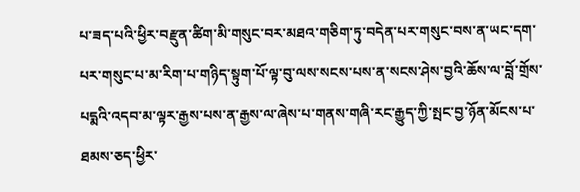པ་ཟད་པའི་ཕྱིར་བརྫུན་ཚིག་མི་གསུང་བར་མཐའ་གཅིག་ཏུ་བདེན་པར་གསུང་བས་ན་ཡང་དག་པར་གསུང་པ་མ་རིག་པ་གཉིད་སྟུག་པོ་ལྟ་བུ་ལས་སངས་པས་ན་སངས་ཤེས་བྱའི་ཆོས་ལ་བློ་གྲོས་པདྨའི་འདབ་མ་ལྟར་རྒྱས་པས་ན་རྒྱས་ལ་ཞེས་པ་གནས་གཞི་རང་རྒྱུད་ཀྱི་སྤང་བྱ་ཉོན་མོངས་པ་ཐམས་ཅད་ཕྱིར་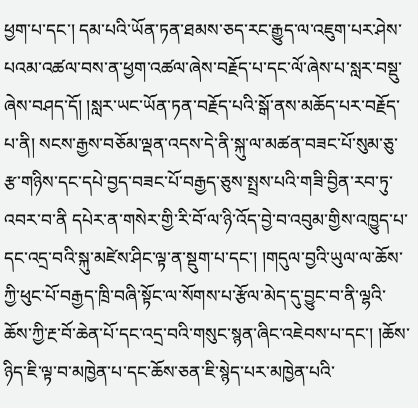ཕྱག་པ་དང་། དམ་པའི་ཡོན་ཏན་ཐམས་ཅད་རང་རྒྱུད་ལ་འཇུག་པར་ཤེས་པའམ་འཚལ་བས་ན་ཕྱག་འཚལ་ཞེས་བརྗོད་པ་དང་ལོ་ཞེས་པ་སླར་བསྡུ་ཞེས་བཤད་དོ། །སླར་ཡང་ཡོན་ཏན་བརྗོད་པའི་སྒོ་ནས་མཆོད་པར་བརྗོད་པ་ནི། སངས་རྒྱས་བཅོམ་ལྡན་འདས་དེ་ནི་སྐུ་ལ་མཚན་བཟང་པོ་སུམ་ཅུ་རྩ་གཉིས་དང་དཔེ་བྱད་བཟང་པོ་བརྒྱད་ཅུས་སྤྲས་པའི་གཟི་བྱིན་རབ་ཏུ་འབར་བ་ནི དཔེར་ན་གསེར་གྱི་རི་བོ་ལ་ཉི་འོད་བྱེ་བ་འབུམ་གྱིས་འཁྱུད་པ་དང་འདྲ་བའི་སྐུ་མཛེས་ཤིང་ལྟ་ན་སྡུག་པ་དང་། །གདུལ་བྱའི་ཡུལ་ལ་ཆོས་ཀྱི་ཕུང་པོ་བརྒྱད་ཁྲི་བཞི་སྟོང་ལ་སོགས་པ་རྩོལ་མེད་དུ་བྱུང་བ་ནི་ལྷའི་ཆོས་ཀྱི་རྔ་བོ་ཆེན་པོ་དང་འདྲ་བའི་གསུང་སྙན་ཞིང་འཇེབས་པ་དང་། །ཆོས་ཉིད་ཇི་ལྟ་བ་མཁྱེན་པ་དང་ཆོས་ཅན་ཇི་སྙེད་པར་མཁྱེན་པའི་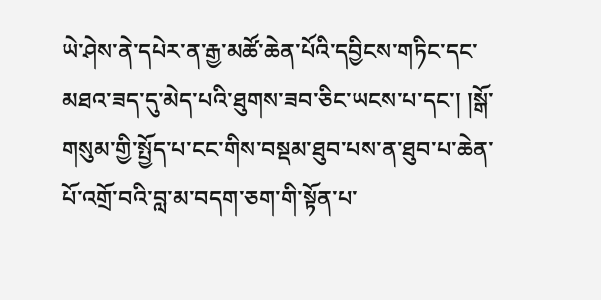ཡེ་ཤེས་ནེ་དཔེར་ན་རྒྱ་མཚོ་ཆེན་པོའི་དབྱིངས་གཏིང་དང་མཐའ་ཟད་དུ་མེད་པའི་ཐུགས་ཟབ་ཅིང་ཡངས་པ་དང་། །སྒོ་གསུམ་གྱི་སྤྱོད་པ་ངང་གིས་བསྡམ་ཐུབ་པས་ན་ཐུབ་པ་ཆེན་པོ་འགྲོ་བའི་བླ་མ་བདག་ཅག་གི་སྟོན་པ་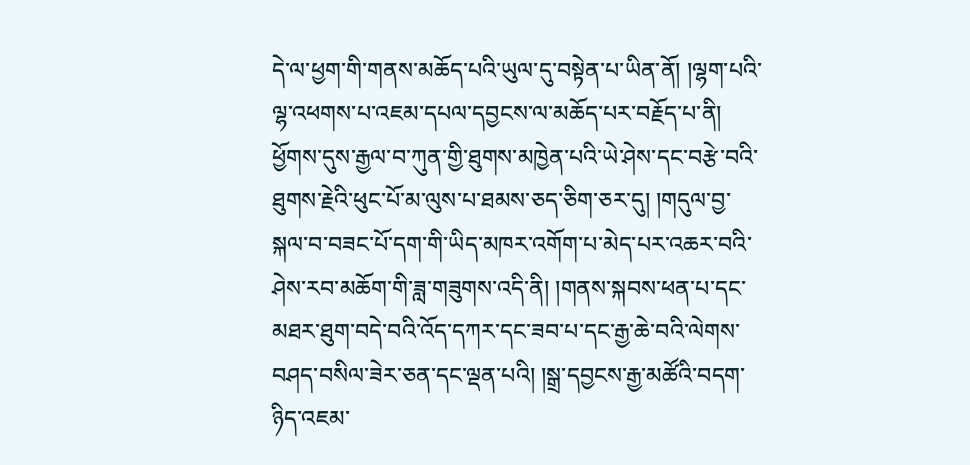དེ་ལ་ཕྱག་གི་གནས་མཆོད་པའི་ཡུལ་དུ་བསྟེན་པ་ཡིན་ནོ། །ལྷག་པའི་ལྷ་འཕགས་པ་འཇམ་དཔལ་དབྱངས་ལ་མཆོད་པར་བརྗོད་པ་ནི། ཕྱོགས་དུས་རྒྱལ་བ་ཀུན་གྱི་ཐུགས་མཁྱེན་པའི་ཡེ་ཤེས་དང་བརྩེ་བའི་ཐུགས་རྗེའི་ཕུང་པོ་མ་ལུས་པ་ཐམས་ཅད་ཅིག་ཅར་དུ། །གདུལ་བྱ་སྐལ་བ་བཟང་པོ་དག་གི་ཡིད་མཁར་འགོག་པ་མེད་པར་འཆར་བའི་ཤེས་རབ་མཆོག་གི་ཟླ་གཟུགས་འདི་ནི། །གནས་སྐབས་ཕན་པ་དང་མཐར་ཐུག་བདེ་བའི་འོད་དཀར་དང་ཟབ་པ་དང་རྒྱ་ཆེ་བའི་ལེགས་བཤད་བསིལ་ཟེར་ཅན་དང་ལྡན་པའི། །སྒྲ་དབྱངས་རྒྱ་མཚོའི་བདག་ཉིད་འཇམ་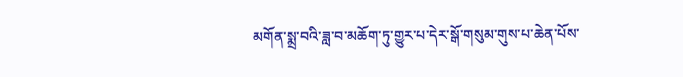མགོན་སྨྲ་བའི་ཟླ་བ་མཆོག་ཏུ་གྱུར་པ་དེར་སྒོ་གསུམ་གུས་པ་ཆེན་པོས་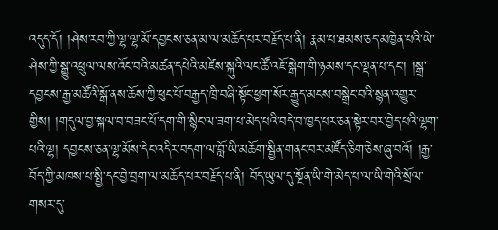འདུད་དོ། །ཤེས་རབ་ཀྱི་ལྷ་ལྷ་མོ་དབྱངས་ཅན་མ་ལ་མཆོད་པར་བརྗོད་པ་ནི། རྣམ་པ་ཐམས་ཅད་མཁྱེན་པའི་ཡེ་ཤེས་ཀྱི་སྒྱུ་འཕྲུལ་ལས་འོང་བའི་མཚན་དཔེའི་མཛེས་སྐུའི་ལང་ཚོ་འཇོ་སྒེག་གི་ཉམས་དང་ལྡན་པ་དང་། །སྒྲ་དབྱངས་རྒྱ་མཚོའི་སྒོ་ནས་ཆོས་ཀྱི་ཕུང་པོ་བརྒྱད་ཁྲི་བཞི་སྟོང་ཕྱག་སོར་རྒྱུད་མངས་བསྒྲེང་བའི་སྙན་འགྱུར་གྱིས། །གདུལ་བྱ་སྐལ་བ་བཟང་པོ་དག་གི་སྙིང་ལ་ཟག་པ་མེད་པའི་བདེ་བ་ཁྱད་པར་ཅན་སྟེར་བར་བྱེད་པའི་ལྷག་པའི་ལྷ། དབྱངས་ཅན་ལྷ་མོས་དེང་འདིར་བདག་ལ་བློ་ཡི་མཆོག་སྦྱིན་གནང་བར་མཛོད་ཅིག་ཅེས་ཞུ་བའོ། །རྒྱ་བོད་ཀྱི་མཁས་པ་སྤྱི་དང་བྱེ་བྲག་ལ་མཆོད་པར་བརྗོད་པ་ནི། བོད་ཡུལ་དུ་སྔོན་ཡི་གེ་མེད་པ་ལ་ཡི་གེའི་སྲོལ་གསར་དུ་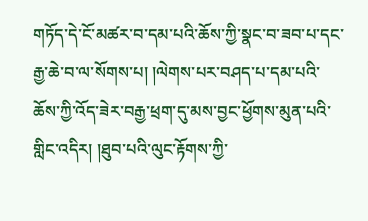གཏོད་དེ་ངོ་མཚར་བ་དམ་པའི་ཆོས་ཀྱི་སྣང་བ་ཟབ་པ་དང་རྒྱ་ཆེ་བ་ལ་སོགས་པ། །ལེགས་པར་བཤད་པ་དམ་པའི་ཆོས་ཀྱི་འོད་ཟེར་བརྒྱ་ཕྲག་དུ་མས་བྱང་ཕྱོགས་མུན་པའི་གླིང་འདིར། །ཐུབ་པའི་ལུང་རྟོགས་ཀྱི་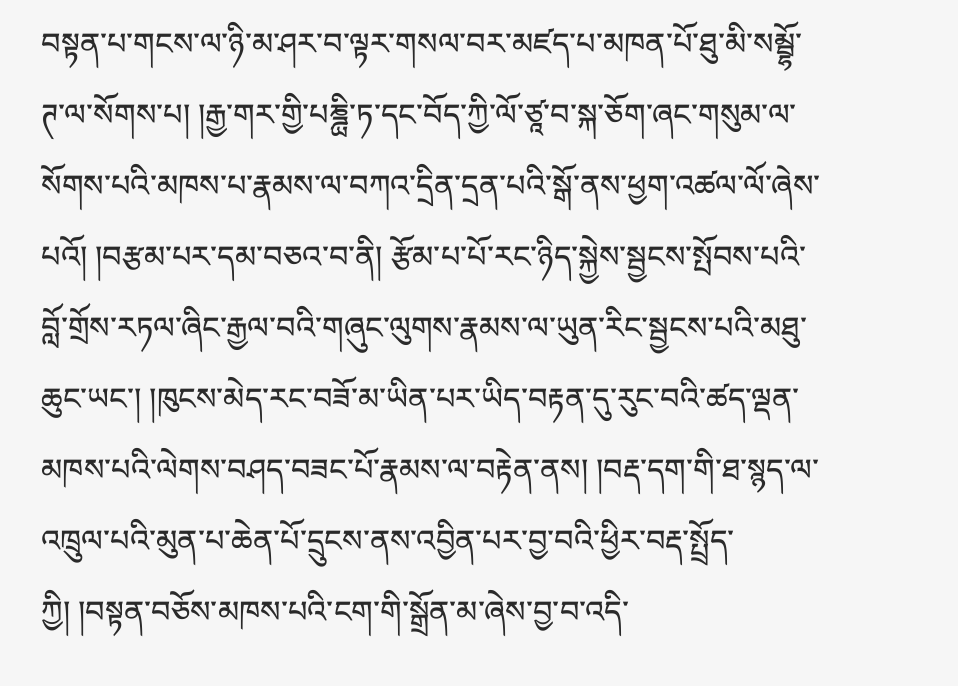བསྟན་པ་གངས་ལ་ཉི་མ་ཤར་བ་ལྟར་གསལ་བར་མཛད་པ་མཁན་པོ་ཐུ་མི་སམྦྷོ་ཊ་ལ་སོགས་པ། །རྒྱ་གར་གྱི་པཎྜྻི་ཏ་དང་བོད་ཀྱི་ལོ་ཙཱ་བ་སྐ་ཅོག་ཞང་གསུམ་ལ་སོགས་པའི་མཁས་པ་རྣམས་ལ་བཀའ་དྲིན་དྲན་པའི་སྒོ་ནས་ཕྱག་འཚལ་ལོ་ཞེས་པའོ། །བརྩམ་པར་དམ་བཅའ་བ་ནི། རྩོམ་པ་པོ་རང་ཉིད་སྐྱེས་སྦྱངས་སྤོབས་པའི་བློ་གྲོས་རཏལ་ཞིང་རྒྱལ་བའི་གཞུང་ལུགས་རྣམས་ལ་ཡུན་རིང་སྦྱངས་པའི་མཐུ་ཆུང་ཡང་། །ཁུངས་མེད་རང་བཟོ་མ་ཡིན་པར་ཡིད་བརྟན་དུ་རུང་བའི་ཚད་ལྡན་མཁས་པའི་ལེགས་བཤད་བཟང་པོ་རྣམས་ལ་བརྟེན་ནས། །བརྡ་དག་གི་ཐ་སྙད་ལ་འཁྲུལ་པའི་མུན་པ་ཆེན་པོ་དྲུངས་ནས་འབྱིན་པར་བྱ་བའི་ཕྱིར་བརྡ་སྤྲོད་ཀྱི། །བསྟན་བཅོས་མཁས་པའི་ངག་གི་སྒྲོན་མ་ཞེས་བྱ་བ་འདི་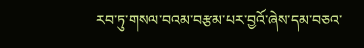རབ་ཏུ་གསལ་བའམ་བརྩམ་པར་བྱའོ་ཞེས་དམ་བཅའ་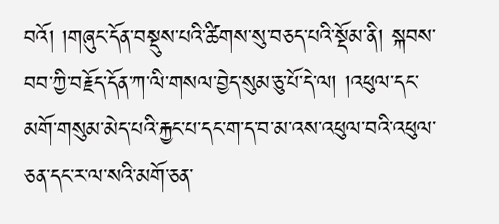བའོ། །གཞུང་དོན་བསྡུས་པའི་ཚིགས་སུ་བཅད་པའི་སྡོམ་ནི། སྐབས་བབ་ཀྱི་བརྗོད་དོན་ཀ་ལི་གསལ་བྱེད་སུམ་ཅུ་པོ་དེ་ལ། །འཕུལ་དང་མགོ་གསུམ་མེད་པའི་རྐྱང་པ་དང་ག་ད་བ་མ་འས་འཕུལ་བའི་འཕུལ་ཅན་དང་ར་ལ་སའི་མགོ་ཅན་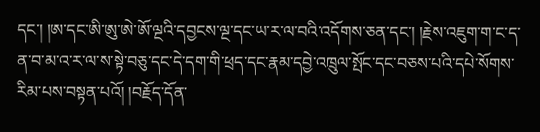དང་། །ཨ་དང་ཨི་ཨུ་ཨེ་ཨོ་ལྔའི་དབྱངས་ལྔ་དང་ཡ་ར་ལ་བའི་འདོགས་ཅན་དང་། །རྗེས་འཇུག་ག་ང་ད་ན་བ་མ་འ་ར་ལ་ས་སྟེ་བཅུ་དང་དེ་དག་གི་ཕྲད་དང་རྣམ་དབྱེ་འཁྲུལ་སྤོང་དང་བཅས་པའི་དཔེ་སོགས་རིམ་པས་བསྟན་པའོ། །བརྗོད་དོན་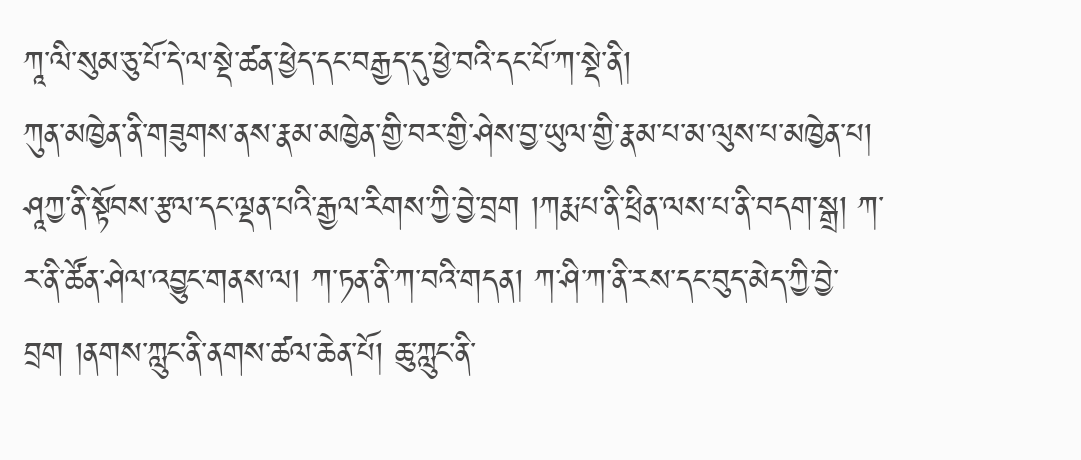ཀཱ་ལི་སུམ་ཅུ་པོ་དེ་ལ་སྡེ་ཚན་ཕྱེད་དང་བརྒྱད་དུ་ཕྱེ་བའི་དང་པོ་ཀ་སྡེ་ནི།
ཀུན་མཁྱེན་ནི་གཟུགས་ནས་རྣམ་མཁྱེན་གྱི་བར་གྱི་ཤེས་བྱ་ཡུལ་གྱི་རྣམ་པ་མ་ལུས་པ་མཁྱེན་པ། ཤཱཀྱ་ནི་སྟོབས་རྩལ་དང་ལྡན་པའི་རྒྱལ་རིགས་ཀྱི་བྱེ་བྲག །ཀརྨ་པ་ནི་ཕྲིན་ལས་པ་ནི་བདག་སྒྲ། ཀ་ར་ནི་ཚོན་ཤེལ་འབྱུང་གནས་ལ། ཀ་ཏན་ནི་ཀ་བའི་གདན། ཀ་ཤི་ཀ་ནི་རས་དང་བུད་མེད་ཀྱི་བྱེ་བྲག །ནགས་ཀླུང་ནི་ནགས་ཚལ་ཆེན་པོ། ཆུ་ཀླུང་ནི་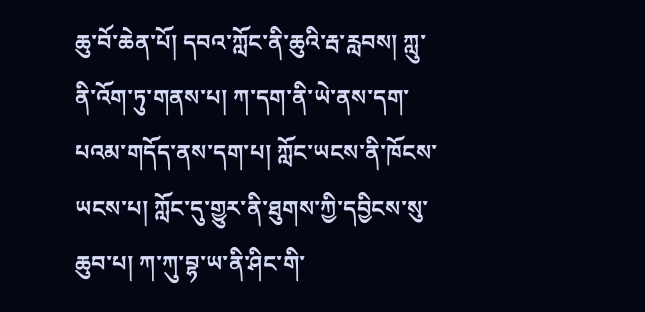ཆུ་བོ་ཆེན་པོ། དབའ་ཀློང་ནི་ཆུའི་རྦ་རླབས། ཀླུ་ནི་འོག་ཏུ་གནས་པ། ཀ་དག་ནི་ཡེ་ནས་དག་པའམ་གདོད་ནས་དག་པ། ཀློང་ཡངས་ནི་ཁོངས་ཡངས་པ། ཀློང་དུ་གྱུར་ནི་ཐུགས་ཀྱི་དབྱིངས་སུ་ཆུབ་པ། ཀ་ཀུ་བྷ་ཡ་ནི་ཤིང་གི་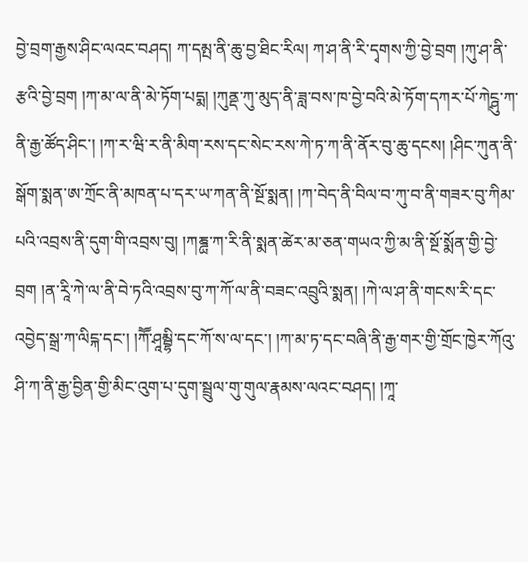བྱེ་བྲག་རྒྱས་ཤིང་ལའང་བཤད། ཀ་དམྤ་ནི་ཆུ་བྱ་ཐིང་རིལ། ཀ་ཤ་ནི་རི་དྭགས་ཀྱི་བྱེ་བྲག །ཀུ་ཤ་ནི་རྩའི་བྱེ་བྲག །ཀ་མ་ལ་ནི་མེ་ཏོག་པདྨ། །ཀུནྡ་ཀུ་མུད་ནི་ཟླ་བས་ཁ་བྱེ་བའི་མེ་ཏོག་དཀར་པོ་ཀེངྴུ་ཀ་ནི་རྒྱ་ཚོད་ཤིང་། །ཀ་ར་ཝི་ར་ནི་མིག་རས་དང་སེང་རས་ཀེ་ཏ་ཀ་ནི་ནོར་བུ་ཆུ་དངས། །ཤིང་ཀུན་ནི་སྒོག་སྨན་ཨ་ཀྲོང་ནི་མཁན་པ་དར་ཡ་ཀན་ནི་སྔོ་སྨན། །ཀ་བེད་ནི་བིལ་བ་ཀུ་བ་ནི་གཟར་བུ་ཀིམ་པའི་འབྲས་ནི་དུག་གི་འབྲས་བུ། །ཀཎྜྻ་ཀ་རི་ནི་སྨན་ཚེར་མ་ཅན་གཡའ་ཀྱི་མ་ནི་སྔོ་སྨོན་གྱི་བྱེ་བྲག །ན་རཱི་ཀེ་ལ་ནི་བེ་ཏའི་འབྲས་བུ་ཀ་ཀོ་ལ་ནི་བཟང་འབྲུའི་སྨན། །ཀེ་ལ་ཤ་ནི་གངས་རི་དང་འབྱེད་སྒྲ་ཀ་ལིངྐ་དང་། །ཀཽ་ཤཱམྦྷི་དང་ཀོ་ས་ལ་དང་། །ཀ་མ་ཏ་དང་བཞི་ནི་རྒྱ་གར་གྱི་གྲོང་ཁྱེར་ཀོའུ་ཤི་ཀ་ནི་རྒྱ་བྱིན་གྱི་མིང་འུག་པ་དུག་སྦྲུལ་གུ་གུལ་རྣམས་ལའང་བཤད། །ཀཱ་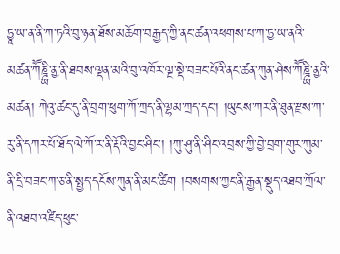ཏྱཱ་ཡ་ན་ནི་ཀ་ཏའི་བུ་ཉན་ཐོས་མཆོག་བརྒྱད་ཀྱི་ནང་ཚན་འཕགས་པ་ཀ་ཏྱ་ཡ་ནའི་མཚན་ཀཽཎྜྻི་ནྱ་ནི་ཐབས་ལྡན་མའི་བུ་འཁོར་ལྔ་སྡེ་བཟང་པོའི་ནང་ཚན་ཀུན་ཤེས་ཀཽཎྜྻི་ནྱའི་མཚན། ཀེའུ་ཚང་དུ་ནི་བྲག་ཕུག་ཀོ་ཀྲད་ནི་ལྷམ་ཀྲད་དང་། །ཡུངས་ཀར་ནི་ཐུན་རྫས་ཀ་རུ་ནི་དཀར་པོ་ཐོད་ལེ་ཀོ་ར་ནི་རྡོའི་བྱང་ཤིང་། །ཀུ་ཤུ་ནི་ཤིང་འབྲས་ཀྱི་བྱེ་བྲག་གུར་ཀུམ་ནི་དྲི་བཟང་ཀ་ཅ་ནི་སྤྱད་དངོས་ཀུན་ནི་མང་ཚིག །བསགས་ཀྱང་ནི་རྒྱན་སྡུད་འཐབ་ཀྲོལ་ནི་འཐབ་འཛིད་ཕུང་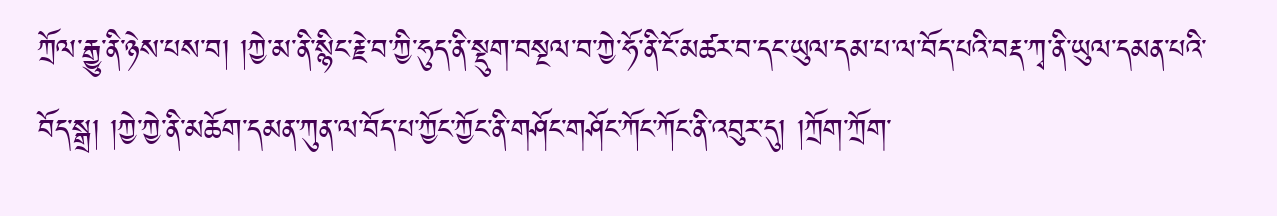ཀྲོལ་རྒྱུ་ནི་ཉེས་པས་བ། །ཀྱེ་མ་ནི་སྙིང་རྗེ་བ་ཀྱི་ཧུད་ནི་སྡུག་བསྔལ་བ་ཀྱེ་ཧོ་ནི་ངོ་མཚར་བ་དང་ཡུལ་དམ་པ་ལ་བོད་པའི་བརྡ་ཀྭ་ནི་ཡུལ་དམན་པའི་བོད་སྒྲ། །ཀྱེ་ཀྱེ་ནི་མཆོག་དམན་ཀུན་ལ་བོད་པ་ཀྱོང་ཀྱོང་ནི་གཤོང་གཤོང་ཀོང་ཀོང་ནི་འབུར་དུ། །ཀྲོག་ཀྲོག་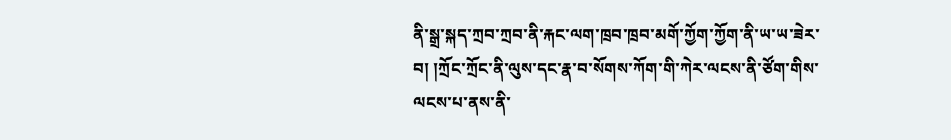ནི་སྒྲ་སྐད་ཀྲབ་ཀྲབ་ནི་རྐང་ལག་ཁྲབ་ཁྲབ་མགོ་ཀྱོག་ཀྱོག་ནི་ཡ་ཡ་ཟེར་བ། །ཀྲོང་ཀྲོང་ནི་ལུས་དང་རྣ་བ་སོགས་ཀོག་གི་ཀེར་ལངས་ནི་ཙོག་གིས་ལངས་པ་ནས་ནི་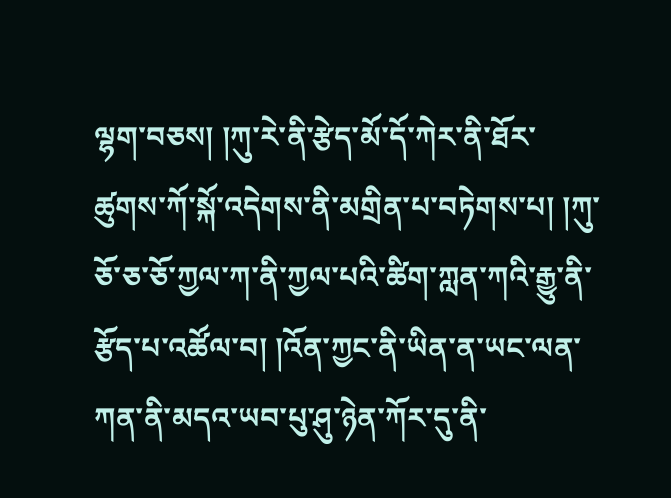ལྷག་བཅས། །ཀུ་རེ་ནི་རྩེད་མོ་དོ་ཀེར་ནི་ཐོར་ཚུགས་ཀོ་སྐོ་འདེགས་ནི་མགྲིན་པ་བཏེགས་པ། །ཀུ་ཅོ་ཅ་ཅོ་ཀྱལ་ཀ་ནི་ཀྱལ་པའི་ཚིག་ཀླན་ཀའི་རྒྱུ་ནི་རྩོད་པ་འཚོལ་བ། །འོན་ཀྱང་ནི་ཡིན་ན་ཡང་ལན་ཀན་ནི་མདའ་ཡབ་པུ་ཤུ་ཉེན་ཀོར་དུ་ནི་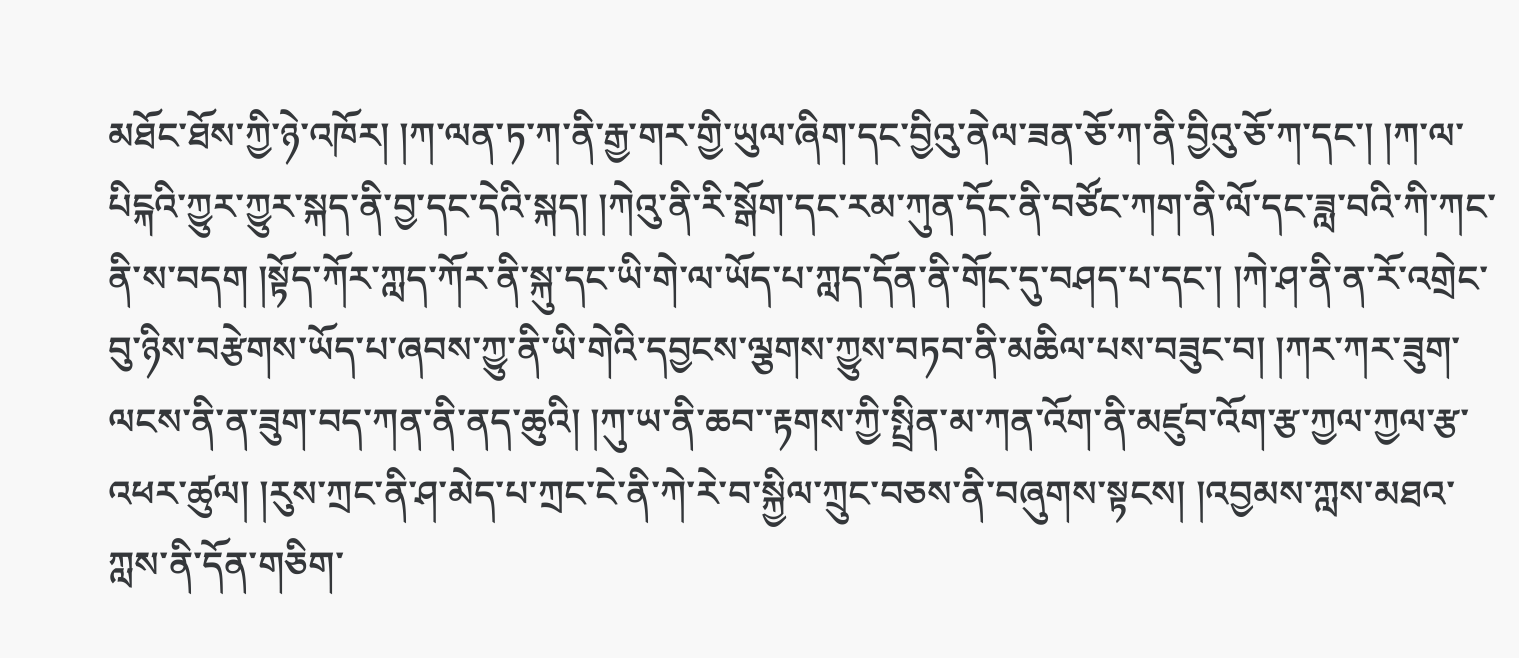མཐོང་ཐོས་ཀྱི་ཉེ་འཁོར། །ཀ་ལན་ཏ་ཀ་ནི་རྒྱ་གར་གྱི་ཡུལ་ཞིག་དང་བྱིའུ་ནེལ་ཟན་ཅོ་ཀ་ནི་བྱིའུ་ཅོ་ཀ་དང་། །ཀ་ལ་པིངྐའི་ཀྱུར་ཀྱུར་སྐད་ནི་བྱ་དང་དེའི་སྐད། །ཀེའུ་ནི་རི་སྒོག་དང་རམ་ཀུན་དོང་ནི་བཙོང་ཀག་ནི་ལོ་དང་ཟླ་བའི་ཀི་ཀང་ནི་ས་བདག །སྟོད་ཀོར་ཀླད་ཀོར་ནི་སྐུ་དང་ཡི་གེ་ལ་ཡོད་པ་ཀླད་དོན་ནི་གོང་དུ་བཤད་པ་དང་། །ཀེ་ཤ་ནི་ན་རོ་འགྲེང་བུ་ཉིས་བརྩེགས་ཡོད་པ་ཞབས་ཀྱུ་ནི་ཡི་གེའི་དབྱངས་ལྕགས་ཀྱུས་བཏབ་ནི་མཆིལ་པས་བཟུང་བ། །ཀར་ཀར་ཟུག་ལངས་ནི་ན་ཟུག་བད་ཀན་ནི་ནད་ཆུའི། །ཀུ་ཡ་ནི་ཆབ་་རྟགས་ཀྱི་སྤྲིན་མ་ཀན་འོག་ནི་མཛུབ་འོག་རྩ་ཀྱལ་ཀྱལ་རྩ་འཕར་ཚུལ། །རུས་ཀྲང་ནི་ཤ་མེད་པ་ཀྲང་ངེ་ནི་ཀེ་རེ་བ་སྐྱིལ་ཀྲུང་བཅས་ནི་བཞུགས་སྟངས། །འབྱམས་ཀླས་མཐའ་ཀླས་ནི་དོན་གཅིག་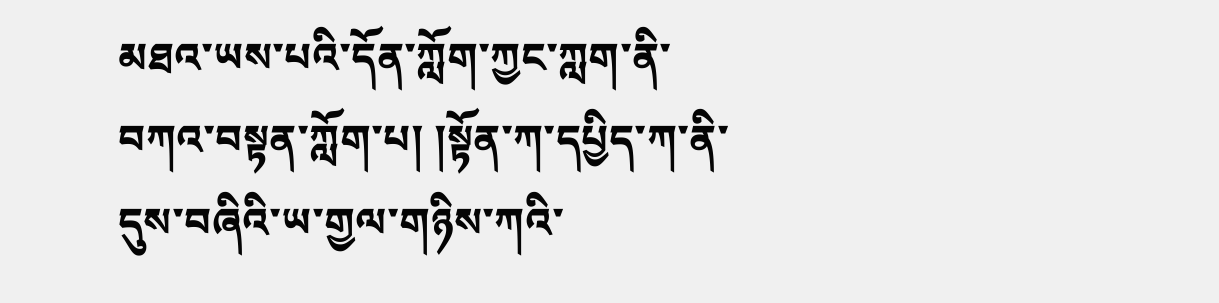མཐའ་ཡས་པའི་དོན་ཀློག་ཀྱང་ཀླག་ནི་བཀའ་བསྟན་ཀློག་པ། །སྟོན་ཀ་དཔྱིད་ཀ་ནི་དུས་བཞིའི་ཡ་གྱལ་གཉིས་ཀའི་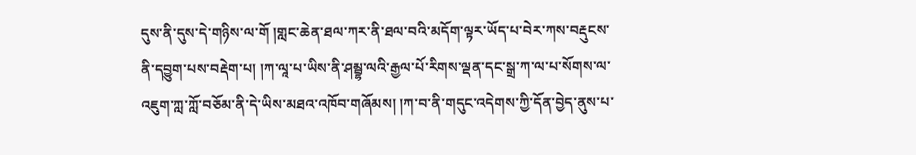དུས་ནི་དུས་དེ་གཉིས་ལ་གོ །གླང་ཆེན་ཐལ་ཀར་ནི་ཐལ་བའི་མདོག་ལྟར་ཡོད་པ་བེར་ཀས་བརྡུངས་ནི་དབྱུག་པས་བརྡེག་པ། །ཀ་ལཱ་པ་ཡིས་ནི་ཤམྦྷ་ལའི་རྒྱལ་པོ་རིགས་ལྡན་དང་སྒྲ་ཀ་ལ་པ་སོགས་ལ་འཇུག་ཀླ་ཀློ་བཅོམ་ནི་དེ་ཡིས་མཐའ་འཁོབ་གཞོམས། །ཀ་བ་ནི་གདུང་འདེགས་ཀྱི་དོན་བྱེད་ནུས་པ་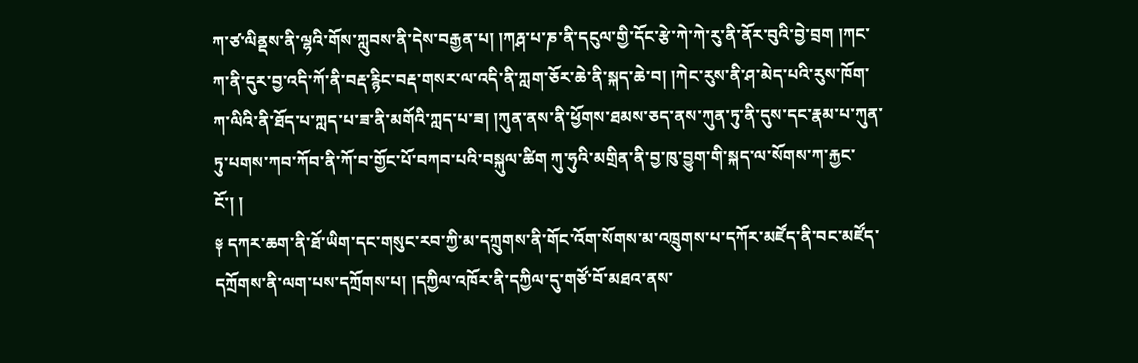ཀ་ཙ་ལིནྡས་ནི་ལྷའི་གོས་ཀླུབས་ནི་དེས་བརྒྱན་པ། །ཀརྴ་པ་ཎ་ནི་དངུལ་གྱི་དོང་རྩེ་ཀེ་ཀེ་རུ་ནི་ནོར་བུའི་བྱེ་བྲག །ཀང་ཀ་ནི་དུར་བྱ་འདི་ཀོ་ནི་བརྡ་རྙིང་བརྡ་གསར་ལ་འདི་ནི་ཀླག་ཅོར་ཆེ་ནི་སྐད་ཆེ་བ། །ཀེང་རུས་ནི་ཤ་མེད་པའི་རུས་ཁོག་ཀ་ལིའི་ནི་ཐོད་པ་ཀླད་པ་ཟ་ནི་མགོའི་ཀླད་པ་ཟ། །ཀུན་ནས་ནི་ཕྱོགས་ཐམས་ཅད་ནས་ཀུན་ཏུ་ནི་དུས་དང་རྣམ་པ་ཀུན་ཏུ་པགས་ཀབ་ཀོབ་ནི་ཀོ་བ་གྱོང་པོ་བཀབ་པའི་བསྐུལ་ཚིག ཀུ་ཧུའི་མགྲིན་ནི་བྱ་ཁུ་བྱུག་གི་སྐད་ལ་སོགས་ཀ་རྐྱང་ངོ་། །
༈ དཀར་ཆག་ནི་ཐོ་ཡིག་དང་གསུང་རབ་ཀྱི་མ་དཀྲུགས་ནི་གོང་འོག་སོགས་མ་འཁྲུགས་པ་དཀོར་མཛོད་ནི་བང་མཛོད་དཀྲོགས་ནི་ལག་པས་དཀྲོགས་པ། །དཀྱིལ་འཁོར་ནི་དཀྱིལ་དུ་གཙོ་བོ་མཐའ་ནས་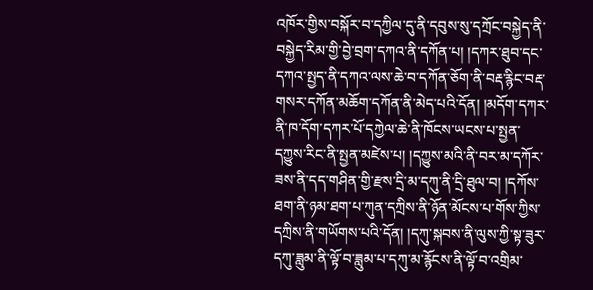འཁོར་གྱིས་བསྐོར་བ་དཀྱིལ་དུ་ནི་དབུས་སུ་དཀྲོང་བསྐྱེད་ནི་བསྐྱེད་རིམ་གྱི་བྱེ་བྲག་དཀའ་ནི་དཀོན་པ། །དཀར་ཐུབ་དང་དཀའ་སྤྱད་ནི་དཀའ་ལས་ཆེ་བ་དཀོན་ཅོག་ནི་བརྡ་རྙིང་བརྡ་གསར་དཀོན་མཆོག་དཀོན་ནི་མེད་པའི་དོན། །མདོག་དཀར་ནི་ཁ་དོག་དཀར་པོ་དཀྱེལ་ཆེ་ནི་ཁོངས་ཡངས་པ་སྤྱན་དཀྱུས་རིང་ནི་སྤྱན་མཛེས་པ། །དཀྱུས་མའི་ནི་བར་མ་དཀོར་ཟས་ནི་དད་གཤིན་གྱི་རྫས་དྲི་མ་དཀུ་ནི་དྲི་ཐུལ་བ། །དཀོས་ཐག་ནི་ཉམ་ཐག་པ་ཀུན་དཀྲིས་ནི་ཉོན་མོངས་པ་གོས་ཀྱིས་དཀྲིས་ནི་གཡོགས་པའི་དོན། །དཀུ་སྐབས་ནི་ལུས་ཀྱི་སྟ་ཟུར་དཀུ་ཟླུམ་ནི་ལྟོ་བ་ཟླུམ་པ་དཀུ་མ་རྙོངས་ནི་ལྟོ་བ་འགྲིམ་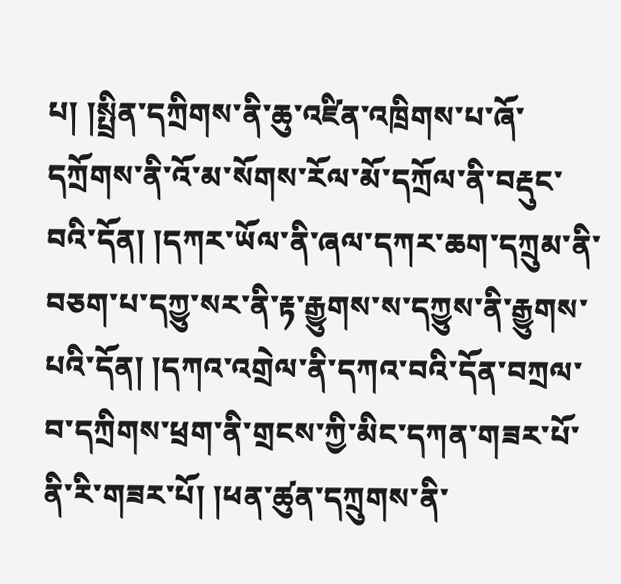པ། །སྤྲིན་དཀྲིགས་ནི་ཆུ་འཛིན་འཁྲིགས་པ་ཞོ་དཀྲོགས་ནི་འོ་མ་སོགས་རོལ་མོ་དཀྲོལ་ནི་བརྡུང་བའི་དོན། །དཀར་ཡོལ་ནི་ཞལ་དཀར་ཆག་དཀྲུམ་ནི་བཅག་པ་དཀྱུ་སར་ནི་རྟ་རྒྱུགས་ས་དཀྱུས་ནི་རྒྱུགས་པའི་དོན། །དཀའ་འགྲེལ་ནི་དཀའ་བའི་དོན་བཀྲལ་བ་དཀྲིགས་ཕྲག་ནི་གྲངས་ཀྱི་མིང་དཀན་གཟར་པོ་ནི་རི་གཟར་པོ། །ཕན་ཚུན་དཀྲུགས་ནི་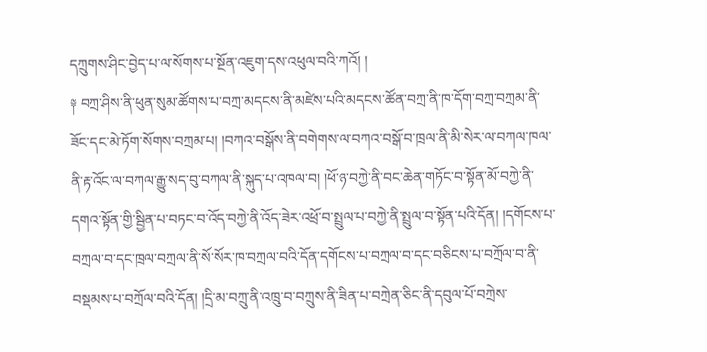དཀྲུགས་ཤིང་བྱེད་པ་ལ་སོགས་པ་སྔོན་འཇུག་དས་འཕུལ་བའི་ཀའོ། །
༈ བཀྲ་ཤིས་ནི་ཕུན་སུམ་ཚོགས་པ་བཀྲ་མདངས་ནི་མཛེས་པའི་མདངས་ཚོན་བཀྲ་ནི་ཁ་དོག་བཀྲ་བཀྲམ་ནི་ཟོང་དང་མེ་ཏོག་སོགས་བཀྲམ་པ། །བཀའ་བསྒོས་ནི་བགེགས་ལ་བཀའ་བསྒོ་བ་ཁྲལ་ནི་མི་སེར་ལ་བཀལ་ཁལ་ནི་རྟ་འོང་ལ་བཀལ་རྒྱུ་སད་བུ་བཀལ་ནི་སྐུད་པ་འཁལ་བ། །ཕོ་ཉ་བཀྱེ་ནི་བང་ཆེན་གཏོང་བ་སྟོན་མོ་བཀྱེ་ནི་དགའ་སྟོན་གྱི་སྦྱིན་པ་བཏང་བ་འོད་བཀྱེ་ནི་འོད་ཟེར་འཕྲོ་བ་སྤྲུལ་པ་བཀྱེ་ནི་སྤྲུལ་བ་སྟོན་པའི་དོན། །དགོངས་པ་བཀྲལ་བ་དང་ཁྲལ་བཀྲལ་ནི་སོ་སོར་ཁ་བཀྲལ་བའི་དོན་དགོངས་པ་བཀྲལ་བ་དང་བཅིངས་པ་བཀྲོལ་བ་ནི་བསྡམས་པ་བཀྲོལ་བའི་དོན། །དྲི་མ་བཀྲུ་ནི་འཁྲུ་བ་བཀྲུས་ནི་ཟིན་པ་བཀྲེན་ཅིང་ནི་དབུལ་པོ་བཀྲེས་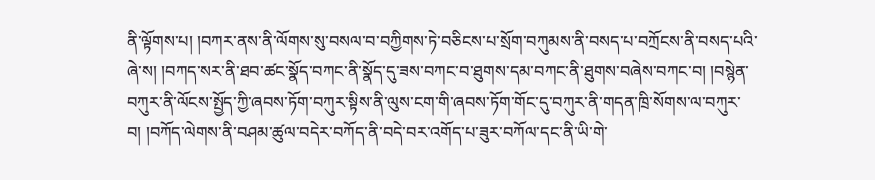ནི་ལྟོགས་པ། །བཀར་ནས་ནི་ལོགས་སུ་བསལ་བ་བཀྱིགས་ཏེ་བཅིངས་པ་སྲོག་བཀུམས་ནི་བསད་པ་བཀྲོངས་ནི་བསད་པའི་ཞེ་ས། །བཀད་སར་ནི་ཐབ་ཚང་སྣོད་བཀང་ནི་སྣོད་དུ་ཟས་བཀང་བ་ཐུགས་དམ་བཀང་ནི་ཐུགས་བཞེས་བཀང་བ། །བསྙེན་བཀུར་ནི་ལོངས་སྤྱོད་ཀྱི་ཞབས་ཏོག་བཀུར་སྟིས་ནི་ལུས་ངག་གི་ཞབས་ཏོག་གོང་དུ་བཀུར་ནི་གདན་ཁྲི་སོགས་ལ་བཀུར་བ། །བཀོད་ལེགས་ནི་བཤམ་ཚུལ་བདེར་བཀོད་ནི་བདེ་བར་འགོད་པ་ཟུར་བཀོལ་དང་ནི་ཡི་གེ་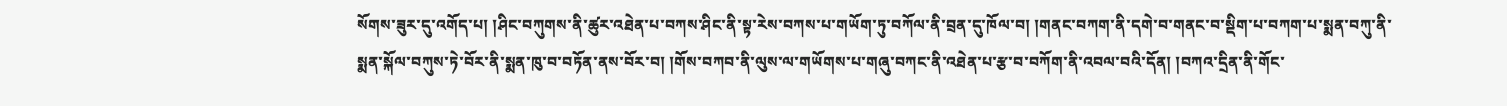སོགས་ཟུར་དུ་འགོད་པ། །ཤིང་བཀུགས་ནི་ཚུར་འཐེན་པ་བཀས་ཤིང་ནི་སྟ་རེས་བཀས་པ་གཡོག་ཏུ་བཀོལ་ནི་བྲན་དུ་ཁོལ་བ། །གནང་བཀག་ནི་དགེ་བ་གནང་བ་སྡིག་པ་བཀག་པ་སྨན་བཀུ་ནི་སྨན་སྐོལ་བཀུས་ཏེ་བོར་ནི་སྨན་ཁུ་བ་བཏོན་ནས་བོར་བ། །གོས་བཀབ་ནི་ལུས་ལ་གཡོགས་པ་གཞུ་བཀང་ནི་འཐེན་པ་རྩ་བ་བཀོག་ནི་འབལ་བའི་དོན། །བཀའ་དྲིན་ནི་གོང་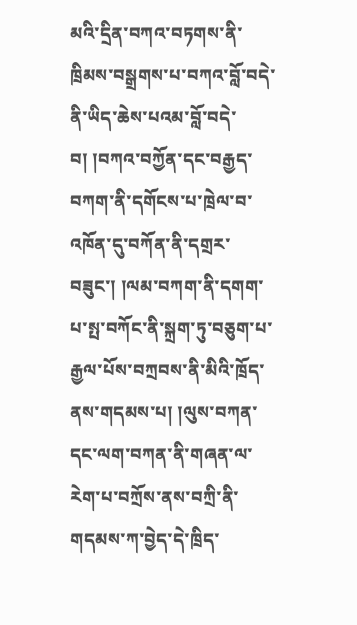མའི་དྲིན་བཀའ་བཏགས་ནི་ཁྲིམས་བསྒྲགས་པ་བཀའ་བློ་བདེ་ནི་ཡིད་ཆེས་པའམ་བློ་བདེ་བ། །བཀའ་བཀྱོན་དང་བརྒྱད་བཀག་ནི་དགོངས་པ་ཁྲེལ་བ་འཁོན་དུ་བཀོན་ནི་དགྲར་བཟུང་། །ལམ་བཀག་ནི་དགག་པ་སྤ་བཀོང་ནི་སྐྲག་ཏུ་བཅུག་པ་རྒྱལ་པོས་བཀྲབས་ནི་མིའི་ཁྲོད་ནས་གདམས་པ། །ལུས་བཀན་དང་ལག་བཀན་ནི་གཞན་ལ་རེག་པ་བཀྲོས་ནས་བཀྲི་ནི་གདམས་ཀ་བྱེད་དེ་ཁྲིད་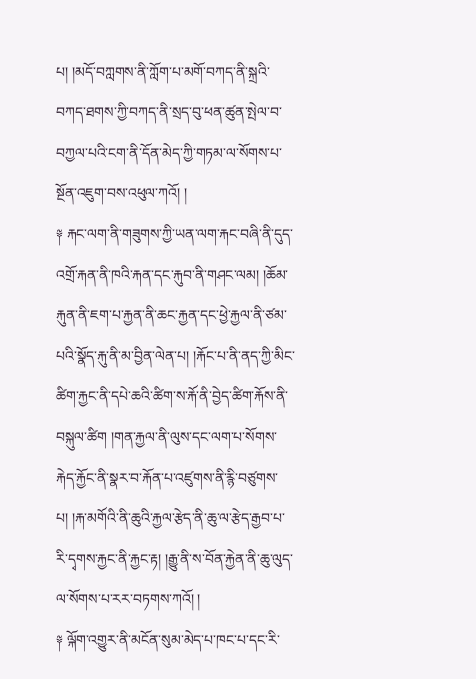པ། །མདོ་བཀླགས་ནི་ཀློག་པ་མགོ་བཀད་ནི་སྐྲའི་བཀད་ཐགས་ཀྱི་བཀད་ནི་སྲད་བུ་ཕན་ཚུན་སྤེལ་བ་བཀྱལ་པའི་ངག་ནི་དོན་མེད་ཀྱི་གཏམ་ལ་སོགས་པ་སྔོན་འཇུག་བས་འཕུལ་ཀའོ། །
༈ རྐང་ལག་ནི་གཟུགས་ཀྱི་ཡན་ལག་རྐང་བཞི་ནི་དུད་འགྲོ་རྐན་ནི་ཁའི་རྐན་དང་རྐུབ་ནི་གཤང་ལམ། །ཆོམ་རྐུན་ནི་ཇག་པ་རྐྱན་ནི་ཆང་རྐྱན་དང་ཕྱེ་རྐྱལ་ནི་ཙམ་པའི་སྣོད་རྐུ་ནི་མ་བྱིན་ལེན་པ། །རྐོང་པ་ནི་ནད་ཀྱི་མིང་ཚིག་རྐྱང་ནི་དཔེ་ཆའི་ཚིག་ས་རྐོ་ནི་བྱེད་ཚིག་རྐོས་ནི་བསྐུལ་ཚིག །གན་རྐྱལ་ནི་ལུས་དང་ལག་པ་སོགས་རྐེད་རྐྱོང་ནི་སྣར་བ་རྐོན་པ་འཛུགས་ནི་རྙི་བཙུགས་པ། །རྐ་མགོའི་ནི་ཆུའི་རྐྱལ་རྩེད་ནི་ཆུ་ལ་རྩེད་རྒྱབ་པ་རི་དྭགས་རྐྱང་ནི་རྐྱང་རྟ། །རྒྱུ་ནི་ས་བོན་རྐྱེན་ནི་ཆུ་ལུད་ལ་སོགས་པ་རར་བཏགས་ཀའོ། །
༈ ལྐོག་འགྱུར་ནི་མངོན་སུམ་མེད་པ་ཁང་པ་དང་རི་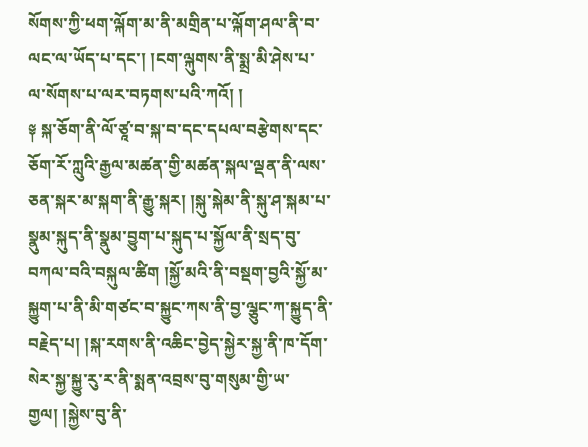སོགས་ཀྱི་ཕག་ལྐོག་མ་ནི་མགྲིན་པ་ལྐོག་ཤལ་ནི་བ་ལང་ལ་ཡོད་པ་དང་། །ངག་ལྐུགས་ནི་སྨྲ་མི་ཤེས་པ་ལ་སོགས་པ་ལར་བཏགས་པའི་ཀའོ། །
༈ སྐ་ཅོག་ནི་ལོ་ཙཱ་བ་སྐ་བ་དང་དཔལ་བརྩེགས་དང་ཅོག་རོ་ཀླུའི་རྒྱལ་མཚན་གྱི་མཚན་སྐལ་ལྡན་ནི་ལས་ཅན་སྐར་མ་སྐག་ནི་རྒྱུ་སྐར། །སྐུ་སྐེམ་ནི་སྐུ་ཤ་སྐམ་པ་སྣུམ་སྐུད་ནི་སྣུམ་བྱུག་པ་སྐུད་པ་སྐྱོལ་ནི་སྲད་བུ་བཀལ་བའི་བསྐུལ་ཚིག །སྐྱོ་མའི་ནི་བསྡག་བྱའི་སྐྱོ་མ་སྐྱུག་པ་ནི་མི་གཙང་བ་སྐྱུང་ཀས་ནི་བྱ་ལྕུང་ཀ་སྐྱུད་ནི་བརྗེད་པ། །སྐ་རགས་ནི་འཆིང་བྱེད་སྐྱེར་སྐྱ་ནི་ཁ་དོག་སེར་སྐྱ་སྐྱུ་རུ་ར་ནི་སྨན་འབྲས་བུ་གསུམ་གྱི་ཡ་གྱལ། །སྐྱེས་བུ་ནི་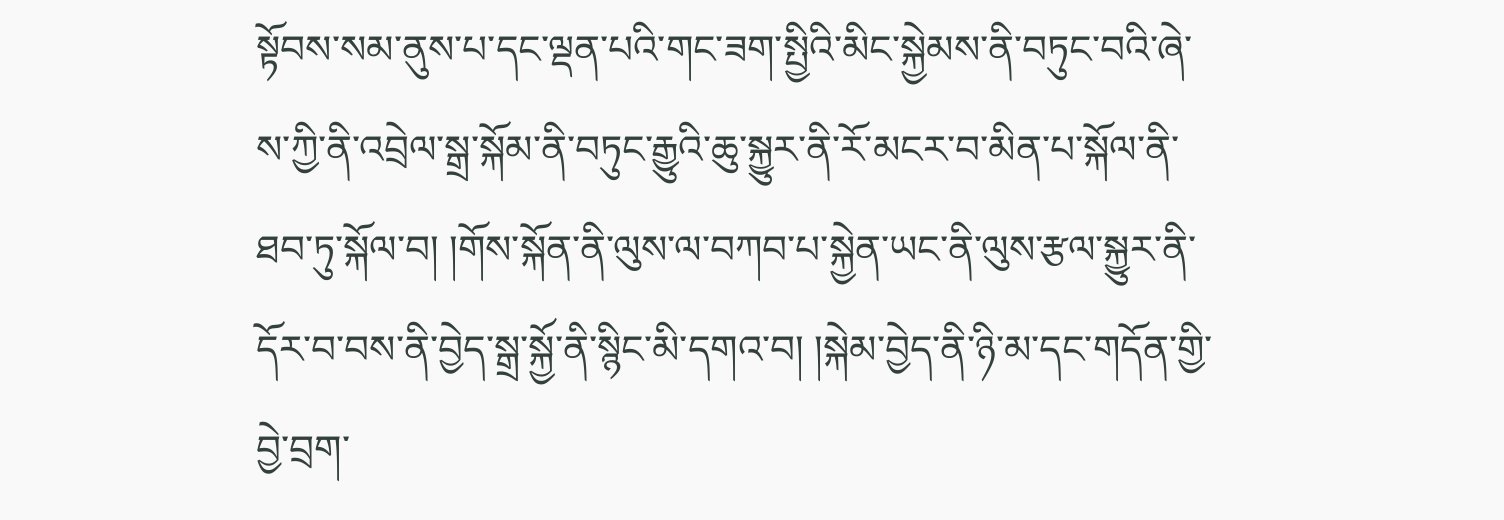སྟོབས་སམ་ནུས་པ་དང་ལྡན་པའི་གང་ཟག་སྤྱིའི་མིང་སྐྱེམས་ནི་བཏུང་བའི་ཞེ་ས་ཀྱི་ནི་འབྲེལ་སྒྲ་སྐོམ་ནི་བཏུང་རྒྱུའི་ཆུ་སྐྱུར་ནི་རོ་མངར་བ་མིན་པ་སྐོལ་ནི་ཐབ་ཏུ་སྐོལ་བ། །གོས་སྐོན་ནི་ལུས་ལ་བཀབ་པ་སྐྱེན་ཡང་ནི་ལུས་རྩལ་སྐྱུར་ནི་དོར་བ་བས་ནི་བྱེད་སྒྲ་སྐྱོ་ནི་སྙིང་མི་དགའ་བ། །སྐེམ་བྱེད་ནི་ཉི་མ་དང་གདོན་གྱི་བྱེ་བྲག་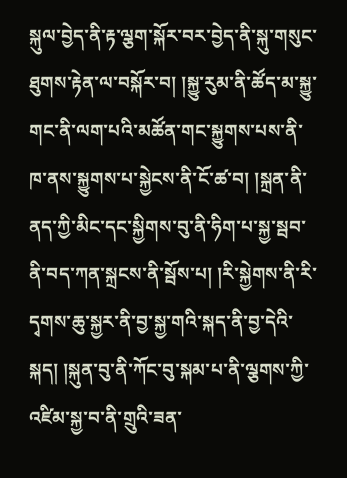སྐུལ་བྱེད་ནི་རྟ་ལྕག་སྐོར་བར་བྱེད་ནི་སྐུ་གསུང་ཐུགས་རྟེན་ལ་བསྐོར་བ། །སྐྱུ་རུམ་ནི་ཚོད་མ་སྐྱུ་གང་ནི་ལག་པའི་མཚོན་གང་སྐྱུགས་པས་ནི་ཁ་ནས་སྐྱུགས་པ་སྐྱེངས་ནི་ངོ་ཚ་བ། །སྐྲན་ནི་ནད་ཀྱི་མིང་དང་སྐྱིགས་བུ་ནི་ཧིག་པ་སྐྱ་སྦབ་ནི་བད་ཀན་སྐྲངས་ནི་སྦོས་པ། །རི་སྐྱེགས་ནི་རི་དྭགས་ཆུ་སྐྱར་ནི་བྱ་སྐྱ་གའི་སྐད་ནི་བྱ་དེའི་སྐད། །སྐུན་བུ་ནི་ཀོང་བུ་སྐམ་པ་ནི་ལྕགས་ཀྱི་འཛིམ་སྐྱ་བ་ནི་གྲུའི་ཟན་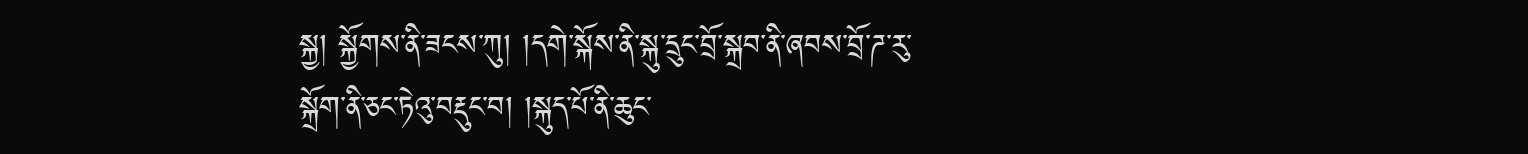སྐྱ། སྐྱོགས་ནི་ཟངས་ཀུ། །དགེ་སྐོས་ནི་སྐུ་དྲུང་བྲོ་སྐྲབ་ནི་ཞབས་བྲོ་ཌ་རུ་སྐྲོག་ནི་ཅང་ཏེའུ་བརྡུང་བ། །སྐུད་པོ་ནི་ཆུང་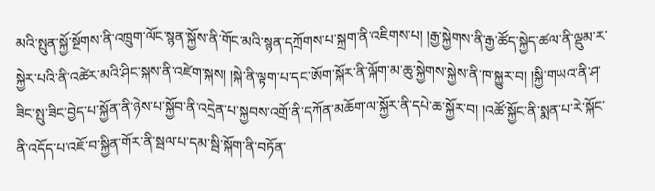མའི་སྤུན་སྐྱོ་སྔོགས་ནི་འཁྲུག་ལོང་སྙན་སྐྱོས་ནི་གོང་མའི་སྙན་དཀྲོགས་པ་སྐྲག་ནི་འཇིགས་པ། །རྒྱ་སྐྱེགས་ནི་རྒྱ་ཚོད་སྐྱེད་ཚལ་ནི་ལྡུམ་ར་སྐྱེར་པའི་ནི་འཚེར་མའི་ཤིང་སྐས་ནི་འཛེག་སྐས། །སྐེ་ནི་ལྟག་པ་དང་ཨོག་སྐོར་ནི་ལྐོག་མ་ཆུ་སྐྱེགས་སྐྱེས་ནི་ཁ་སྐྱུར་བ། །སྐྱི་གཡའ་ནི་ཤ་ཟིང་སྤུ་ཟིང་བྱེད་པ་སྐྱོན་ནི་ཉེས་པ་སྐྱོབ་ནི་འདྲེན་པ་སྐྱབས་འགྲོ་ནི་དཀོན་མཆོག་ལ་སྐྱོར་ནི་དཔེ་ཆ་སྐྱོར་བ། །འཚོ་སྐྱོང་ནི་སྨན་པ་རེ་སྐོང་ནི་འདོད་པ་འཇོ་བ་སྐྱིན་གོར་ནི་སྦལ་པ་དམ་སྦི་སྐོག་ནི་བཏོན་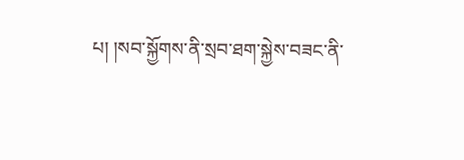པ། །སབ་སྐྱོགས་ནི་སྲབ་ཐག་སྐྱེས་བཟང་ནི་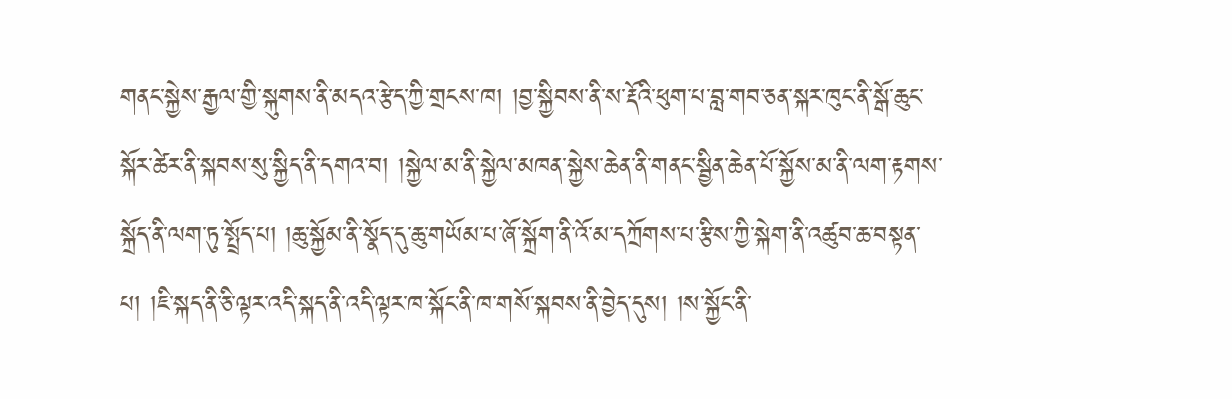གནང་སྐྱེས་རྒྱལ་གྱི་སྐུགས་ནི་མདའ་རྩེད་ཀྱི་གྲངས་ཁ། །བྱ་སྐྱིབས་ནི་ས་རྡོའི་ཕུག་པ་བླ་གབ་ཅན་སྐར་ཁུང་ནི་སྒོ་ཆུང་སྐོར་ཚེར་ནི་སྐབས་སུ་སྐྱིད་ནི་དགའ་བ། །སྐྱེལ་མ་ནི་སྐྱེལ་མཁན་སྐྱེས་ཆེན་ནི་གནང་སྦྱིན་ཆེན་པོ་སྐྱོས་མ་ནི་ལག་རྟགས་སྐྲོད་ནི་ལག་ཏུ་སྤྲོད་པ། །ཆུ་སྐྱོམ་ནི་སྣོད་དུ་ཆུ་གཡོམ་པ་ཞོ་སྐྲོག་ནི་འོ་མ་དཀྲོགས་པ་རྩིས་ཀྱི་སྐེག་ནི་འཚུབ་ཆ་བསྟན་པ། །ཇི་སྐད་ནི་ཅི་ལྟར་འདི་སྐད་ནི་འདི་ལྟར་ཁ་སྐོང་ནི་ཁ་གསོ་སྐབས་ནི་བྱེད་དུས། །ས་སྐྱོང་ནི་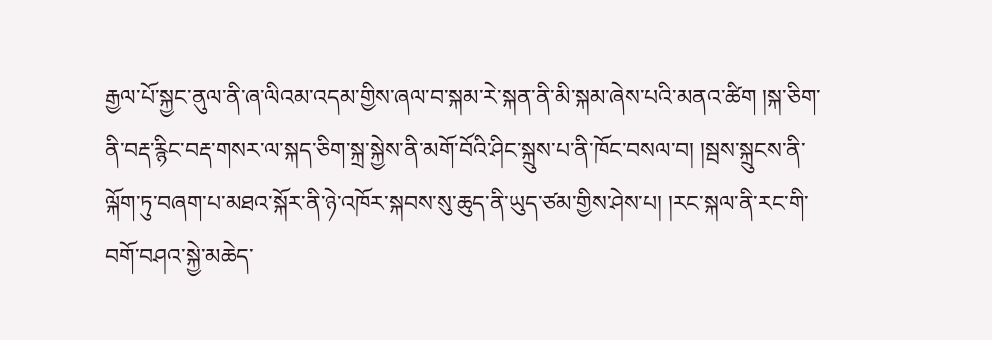རྒྱལ་པོ་སྐྱང་ནུལ་ནི་ཞ་ལིའམ་འདམ་གྱིས་ཞལ་བ་སྐམ་རེ་སྐན་ནི་མི་སྐམ་ཞེས་པའི་མནའ་ཚིག །སྐ་ཅིག་ནི་བརྡ་རྙིང་བརྡ་གསར་ལ་སྐད་ཅིག་སྐྲ་སྐྱེས་ནི་མགོ་བོའི་ཤིང་སྐྲུས་པ་ནི་ཁོང་བསལ་བ། །སྦས་སྐྲུངས་ནི་ལྐོག་ཏུ་བཞག་པ་མཐའ་སྐོར་ནི་ཉེ་འཁོར་སྐབས་སུ་ཆུད་ནི་ཡུད་ཙམ་གྱིས་ཤེས་པ། །རང་སྐལ་ནི་རང་གི་བགོ་བཤའ་སྐྱེ་མཆེད་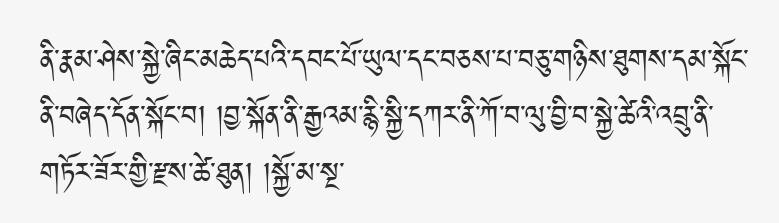ནི་རྣམ་ཤེས་སྐྱེ་ཞིང་མཆེད་པའི་དབང་པོ་ཡུལ་དང་བཅས་པ་བཅུ་གཉིས་ཐུགས་དམ་སྐོང་ནི་བཞེད་དོན་སྐོང་བ། །བྱ་སྐོན་ནི་རྒྱའམ་རྙི་སྐྱི་དཀར་ནི་ཀོ་བ་ལུ་བྱི་བ་སྐྱེ་ཚེའི་འབྲུ་ནི་གཏོར་ཟོར་གྱི་རྫས་ཚེ་ཐུན། །སྐྱོ་མ་སྔ་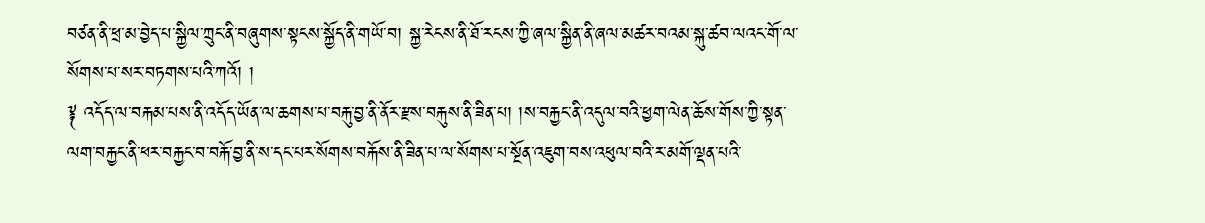བཙན་ནི་ཕྲ་མ་བྱེད་པ་སྐྱིལ་ཀྲུང་ནི་བཞུགས་སྟངས་སྐྱོད་ནི་གཡོ་བ། སྐྱ་རེངས་ནི་ཐོ་རངས་ཀྱི་ཞལ་སྐྱིན་ནི་ཞལ་མཚར་བའམ་སྐུ་ཚབ་ལའང་གོ་ལ་སོགས་པ་སར་བཏགས་པའི་ཀའོ། །
༈ འདོད་ལ་བརྐམ་པས་ནི་འདོད་ཡོན་ལ་ཆགས་པ་བརྐུ་བྱ་ནི་ནོར་རྫས་བརྐུས་ནི་ཟིན་པ། །ས་བརྐྱང་ནི་འདུལ་བའི་ཕྱག་ལེན་ཆོས་གོས་ཀྱི་སྟན་ལག་བརྐྱང་ནི་ཕར་བརྐྱང་བ་བརྐོ་བྱ་ནི་ས་དང་པར་སོགས་བརྐོས་ནི་ཟིན་པ་ལ་སོགས་པ་སྔོན་འཇུག་བས་འཕུལ་བའི་ར་མགོ་ལྡན་པའི་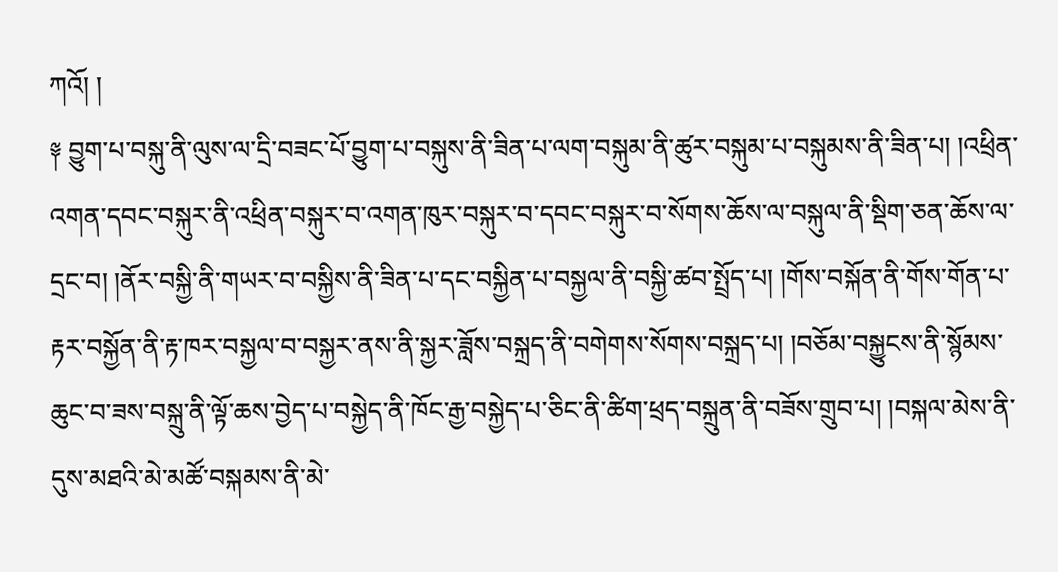ཀའོ། །
༈ བྱུག་པ་བསྐུ་ནི་ལུས་ལ་དྲི་བཟང་པོ་བྱུག་པ་བསྐུས་ནི་ཟིན་པ་ལག་བསྐུམ་ནི་ཚུར་བསྐུམ་པ་བསྐུམས་ནི་ཟིན་པ། །འཕྲིན་འགན་དབང་བསྐུར་ནི་འཕྲིན་བསྐུར་བ་འགན་ཁུར་བསྐུར་བ་དབང་བསྐུར་བ་སོགས་ཆོས་ལ་བསྐུལ་ནི་སྡིག་ཅན་ཆོས་ལ་དྲང་བ། །ནོར་བསྐྱི་ནི་གཡར་བ་བསྐྱིས་ནི་ཟིན་པ་དང་བསྐྱིན་པ་བསྐྱལ་ནི་བསྐྱི་ཚབ་སྤྲོད་པ། །གོས་བསྐོན་ནི་གོས་གོན་པ་རྟར་བསྐྱོན་ནི་རྟ་ཁར་བསྐྱལ་བ་བསྐྱར་ནས་ནི་སྐྱར་ཟློས་བསྐྲད་ནི་བགེགས་སོགས་བསྐྲད་པ། །བཅོམ་བསྐྱུངས་ནི་སྙོམས་ཆུང་བ་ཟས་བསྐྲུ་ནི་ལྟོ་ཆས་བྱེད་པ་བསྐྱེད་ནི་ཁོང་རྒྱ་བསྐྱེད་པ་ཅིང་ནི་ཚིག་ཕྲད་བསྐྲུན་ནི་བཟོས་གྲུབ་པ། །བསྐལ་མེས་ནི་དུས་མཐའི་མེ་མཚོ་བསྐམས་ནི་མེ་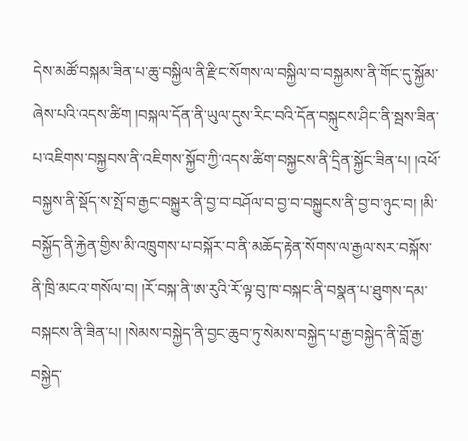དེས་མཚོ་བསྐམ་ཟིན་པ་ཆུ་བསྐྱིལ་ནི་རྫིང་སོགས་ལ་བསྐྱིལ་བ་བསྐྱམས་ནི་གོང་དུ་སྐྱོམ་ཞེས་པའི་འདས་ཚིག །བསྐལ་དོན་ནི་ཡུལ་དུས་རིང་བའི་དོན་བསྐུངས་ཤིང་ནི་སྦས་ཟིན་པ་འཇིགས་བསྐྱབས་ནི་འཇིགས་སྐྱོབ་ཀྱི་འདས་ཚིག་བསྐྱངས་ནི་དྲིན་སྐྱོང་ཟིན་པ། །འཕོ་བསྐྱས་ནི་སྡོད་ས་སྤོ་བ་རྒྱང་བསྐྱུར་ནི་བྱ་བ་བཤོལ་བ་བྱ་བ་བསྐྱུངས་ནི་བྱ་བ་ཉུང་བ། །མི་བསྐྱོད་ནི་རྐྱེན་གྱིས་མི་འཁྲུགས་པ་བསྐོར་བ་ནི་མཆོད་རྟེན་སོགས་ལ་རྒྱལ་སར་བསྐོས་ནི་ཁྲི་མངའ་གསོལ་བ། །རོ་བསྐ་ནི་ཨ་རུའི་རོ་ལྟ་བུ་ཁ་བསྐང་ནི་བསྣན་པ་ཐུགས་དམ་བསྐངས་ནི་ཟིན་པ། །སེམས་བསྐྱེད་ནི་བྱང་ཆུབ་ཏུ་སེམས་བསྐྱེད་པ་རྒྱ་བསྐྱེད་ནི་བློ་རྒྱ་བསྐྱེད་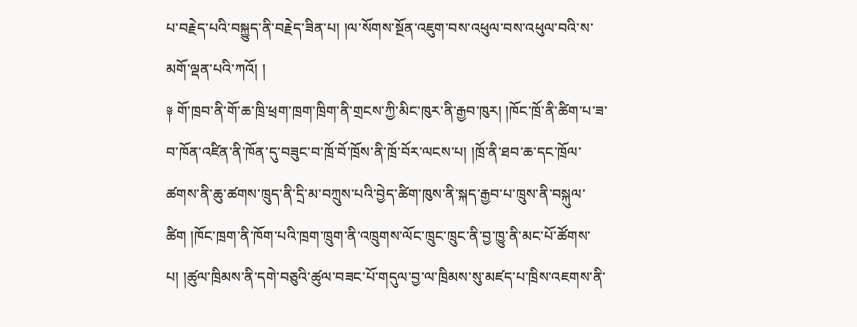པ་བརྗེད་པའི་བསྐྱུད་ནི་བརྗེད་ཟིན་པ། །ལ་སོགས་སྔོན་འཇུག་བས་འཕུལ་བས་འཕུལ་བའི་ས་མགོ་ལྡན་པའི་ཀའོ། །
༈ གོ་ཁྲབ་ནི་གོ་ཆ་ཁྲི་ཕྲག་ཁྲག་ཁྲིག་ནི་གྲངས་ཀྱི་མིང་ཁུར་ནི་རྒྱབ་ཁུར། །ཁོང་ཁྲོ་ནི་ཚིག་པ་ཟ་བ་ཁོན་འཛིན་ནི་ཁོན་དུ་བཟུང་བ་ཁྲོ་བོ་ཁྲོས་ནི་ཁྲོ་བོར་ལངས་པ། །ཁྲོ་ནི་ཐབ་ཆ་དང་ཁྲོལ་ཚགས་ནི་ཆུ་ཚགས་ཁྲུད་ནི་དྲི་མ་བཀྲུས་པའི་བྱེད་ཚིག་ཁུས་ནི་སྐད་རྒྱབ་པ་ཁྲུས་ནི་བསྐུལ་ཚིག །ཁོང་ཁྲག་ནི་ཁོག་པའི་ཁྲག་ཁྲུག་ནི་འཁྲུགས་ལོང་ཁྲུང་ཁྲུང་ནི་བྱ་ཁྱུ་ནི་མང་པོ་ཚོགས་པ། །ཚུལ་ཁྲིམས་ནི་དགེ་བཅུའི་ཚུལ་བཟང་པོ་གདུལ་བྱ་ལ་ཁྲིམས་སུ་མཛད་པ་ཁྲིས་འཇགས་ནི་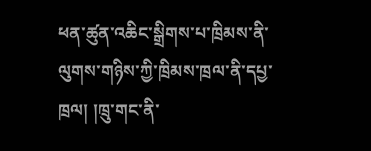ཕན་ཚུན་འཆིང་སྒྲིགས་པ་ཁྲིམས་ནི་ལུགས་གཉིས་ཀྱི་ཁྲིམས་ཁྲལ་ནི་དཔྱ་ཁྲལ། །ཁྲུ་གང་ནི་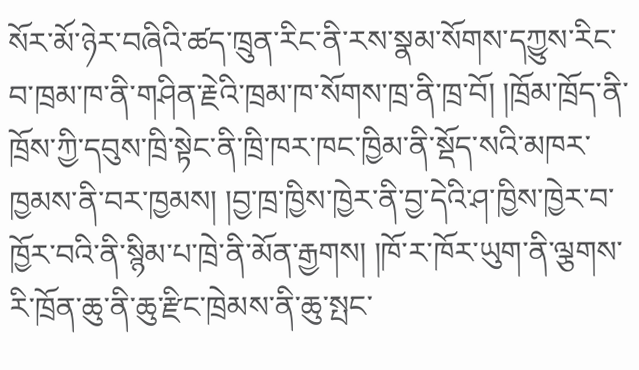སོར་མོ་ཉེར་བཞིའི་ཚད་ཁྲུན་རིང་ནི་རས་སྣམ་སོགས་དཀྱུས་རིང་བ་ཁྲམ་ཁ་ནི་གཤིན་རྗེའི་ཁྲམ་ཁ་སོགས་ཁྲ་ནི་ཁྲ་བོ། །ཁྲོམ་ཁྲོད་ནི་ཁྲོས་ཀྱི་དབུས་ཁྲི་སྟེང་ནི་ཁྲི་ཁར་ཁང་ཁྱིམ་ནི་སྡོད་སའི་མཁར་ཁྱམས་ནི་བར་ཁྱམས། །བྱ་ཁྲ་ཁྱིས་ཁྱེར་ནི་བྱ་དེའི་ཤ་ཁྱིས་ཁྱེར་བ་ཁྱོར་བའི་ནི་སྙིམ་པ་ཁྲེ་ནི་མོན་རྒྱགས། །ཁོ་ར་ཁོར་ཡུག་ནི་ལྕགས་རི་ཁྲོན་ཆུ་ནི་ཆུ་རྫིང་ཁྲེམས་ནི་ཆུ་སྤང་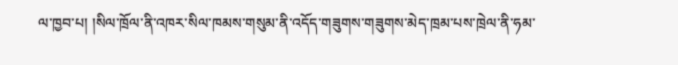ལ་ཁྱབ་པ། །སིལ་ཁྲོལ་ནི་འཁར་སིལ་ཁམས་གསུམ་ནི་འདོད་གཟུགས་གཟུགས་མེད་ཁྲམ་པས་ཁྲེལ་ནི་ཧམ་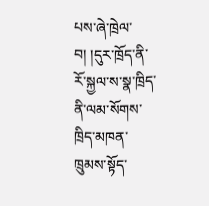པས་ཞེ་ཁྲེལ་བ། །དུར་ཁྲོད་ནི་རོ་སྐྱལ་ས་སྣ་ཁྲིད་ནི་ལམ་སོགས་ཁྲིད་མཁན་ཁྲུམས་སྟོད་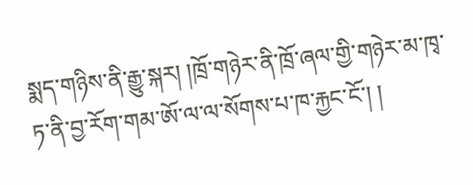སྨད་གཉིས་ནི་རྒྱུ་སྐར། །ཁྲོ་གཉེར་ནི་ཁྲོ་ཞལ་གྱི་གཉེར་མ་ཁྭ་ཏ་ནི་བྱ་རོག་གམ་ཨོ་ལ་ལ་སོགས་པ་ཁ་རྐྱང་ངོ་། །